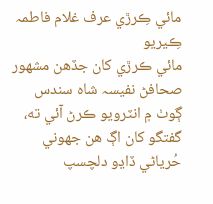مائي ڪِرڙي عرف غلام فاطمہ ڪِيريو
مائي ڪرڙي کان جڏهن مشھور صحافڻ نفيسہ شاه سندس ڳوٺ ۾ انٽرويو ڪرڻ آئي ته، گفتگو کان اڳ هن جهوني حُرياڻي ڏاڍو دلچسپ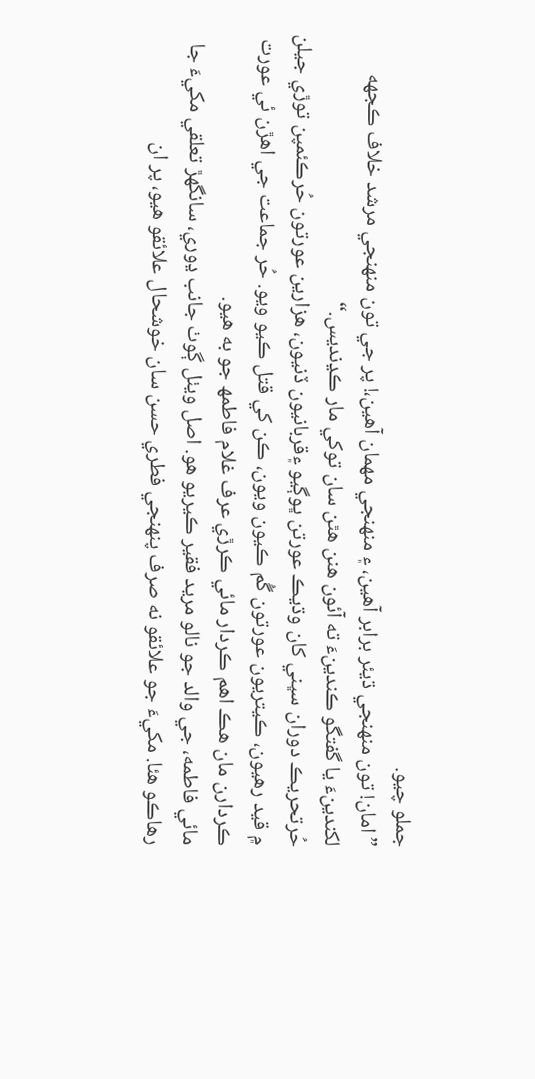جملو چيو.
”امان! تون منھنجي ڌيئر برابر آهين، ۽ منھنجي مهمان آهين،! پر جي تون منھنجي مرشد خلاف ڪجهه لکندينءَ يا گفتگو ڪندينءَ ته آئون هنن هٿن سان توکي مار ڪڍنديس.“
حُرتحريڪ دوران سڀني کان وڌيڪ عورتن ڀوڳيو ۽قربانيون ڏنيون، هزارين عورتون حُرڪئمپن توڙي جيلن ۾ قيد رهيون، ڪيتريون عورتون گُم ڪيون ويون، ڪن کي قتل ڪيو ويو. حُر جماعت جي اهڙن ئي عورت ڪردارن مان هڪ اهم ڪردار مائي ڪرڙي عرف غلام فاطمھ جو به هيو.
مائي فاطمه، جي والد جو نالو مريد فقير ڪيريو هو. اصل ويٺل ڳوٺ جانب ڍوري، سانگهڙ تعلقي مکيءَ جا رهاڪو هئا. مکيءَ جو علائقو نه صرف پنھنجي فطري حسن سان خوشحال علائقو هيو، پر ان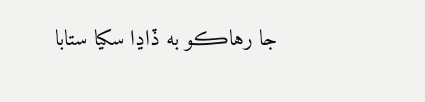جا رهاڪو به ڏاڍا سکيا ستابا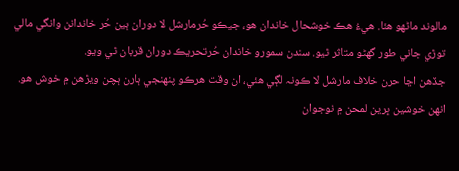مالوند ماڻهو هئا. هيءُ هڪ خوشحال خاندان هو، جيڪو حُرمارشل لا دوران ٻين حُر خاندانن وانگي مالي توڙي جاني طور گهڻو متاثر ٿيو. سندن سمورو خاندان حُرتحريڪ دوران قربان ٿي ويو.
جڏهن اڃا حرن خلاف مارشل لا ڪونہ لڳي هئي، ان وقت هرڪو پنھنجي ٻارن ٻچن ويڙهن ۾ خوش هو. انهن خوشين ڀرين لمحن ۾ نوجوان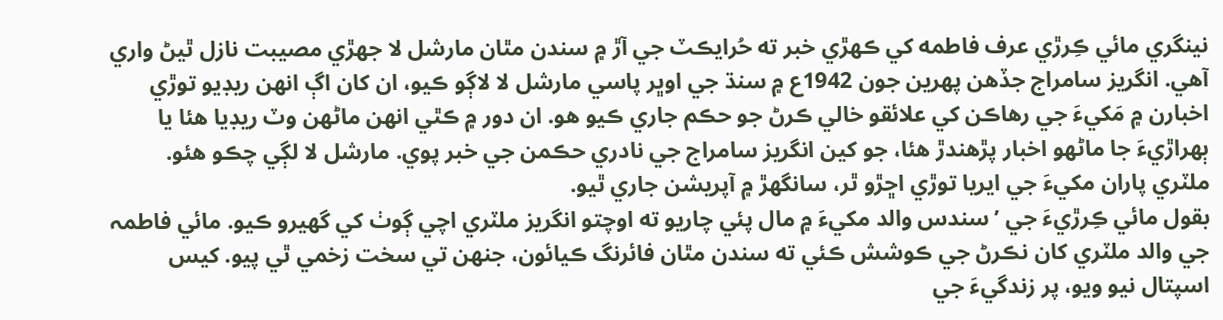نينگري مائي ڪِرڙي عرف فاطمه کي ڪھڙي خبر ته حُرايڪٽ جي آڙ ۾ سندن مٿان مارشل لا جھڙي مصيبت نازل ٿيڻ واري آهي. انگريز سامراج جڏهن پھرين جون 1942ع ۾ سنڌ جي اوڀر پاسي مارشل لا لاڳو ڪيو، ان کان اڳ انهن ريڊيو توڙي اخبارن ۾ مَکيءَ جي رهاڪن کي علائقو خالي ڪرڻ جو حڪم جاري ڪيو هو. ان دور ۾ ڪٿي انهن ماڻهن وٽ ريڊيا هئا يا ٻھراڙيءَ جا ماڻهو اخبار پڙهندڙ هئا، جو کين انگريز سامراج جي نادري حڪمن جي خبر پوي. مارشل لا لڳي چڪو هئو. ملٽري پاران مکيءَ جي ايريا توڙي اڇڙو ٿر، سانگهڙ ۾ آپريشن جاري ٿيو.
بقول مائي ڪِرڙيءَ جي ’سندس والد مکيءَ ۾ مال پئي چاريو ته اوچتو انگريز ملٽري اچي ڳوٺ کي گهيرو ڪيو. مائي فاطمہ جي والد ملٽري کان نڪرڻ جي ڪوشش ڪئي ته سندن مٿان فائرنگ ڪيائون، جنهن تي سخت زخمي ٿي پيو. کيس اسپتال نيو ويو، پر زندگيءَ جي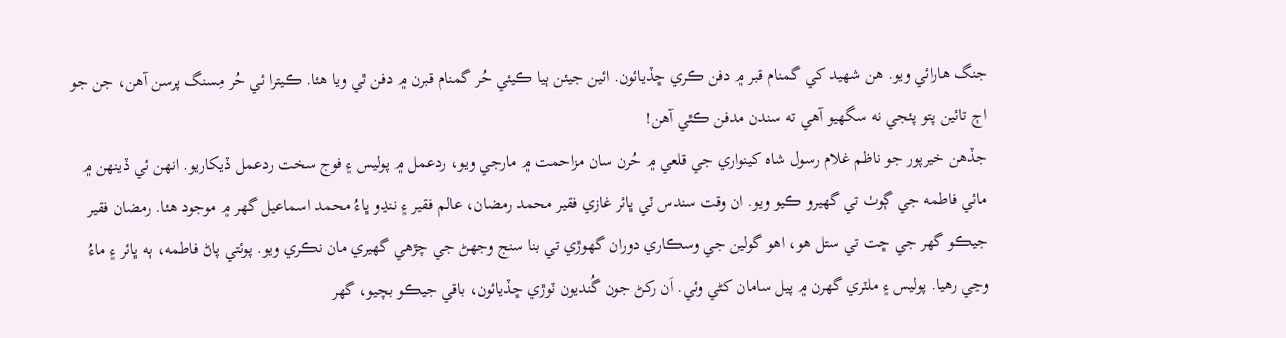جنگ هارائي ويو. هن شھيد کي گمنام قبر ۾ دفن ڪري ڇڏيائون. ائين جيئن ٻيا ڪيئي حُر گمنام قبرن ۾ دفن ٿي ويا هئا. ڪيترا ئي حُر مِسنگ پرسن آهن، جن جو اڄ تائين پتو پئجي نه سگهيو آهي ته سندن مدفن ڪٿي آهن!
جڏهن خيرپور جو ناظم غلام رسول شاه کينواري جي قلعي ۾ حُرن سان مزاحمت ۾ مارجي ويو، ردعمل ۾ پوليس ۽ فوج سخت ردعمل ڏيکاريو. انهن ئي ڏينھن ۾ مائي فاطمه جي ڳوٺ تي گهيرو ڪيو ويو. ان وقت سندس ٽي ڀائر غازي فقير محمد رمضان، عالم فقير ۽ ننڍو ڀاءُ محمد اسماعيل گهر ۾ موجود هئا. رمضان فقير جيڪو گهر جي ڇت تي ستل هو، اهو گولين جي وسڪاري دوران گهوڙي تي بنا سنج وجهڻ جي چڙهي گهيري مان نڪري ويو. پوئتي پاڻ فاطمه، ٻه ڀائر ۽ ماءُ وڃي رهيا. پوليس ۽ ملٽري گهرن ۾ پيل سامان کڻي وئي. اَن رکڻ جون گُنديون ٽوڙي ڇڏيائون، باقي جيڪو بچيو، گهر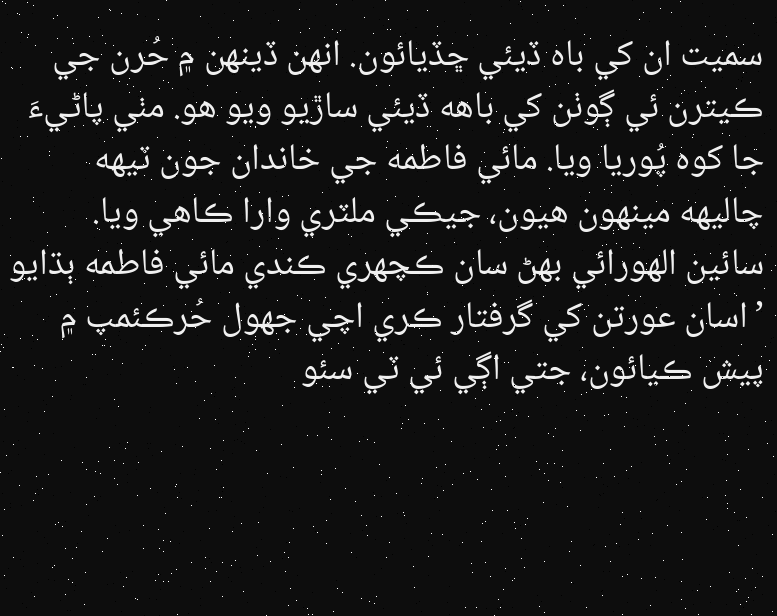سميت ان کي باه ڏيئي ڇڏيائون. انهن ڏينهن ۾ حُرن جي ڪيترن ئي ڳوٺن کي باهه ڏيئي ساڙيو ويو هو. مٺي پاڻيءَ جا کوه پُوريا ويا. مائي فاطمه جي خاندان جون ٽيھه چاليھه مينھون هيون، جيڪي ملٽري وارا ڪاهي ويا.
سائين الهورائي بھڻ سان ڪچهري ڪندي مائي فاطمه ٻڌايو ’اسان عورتن کي گرفتار ڪري اچي جهول حُرڪئمپ ۾ پيش ڪيائون، جتي اڳي ئي ٽي سئو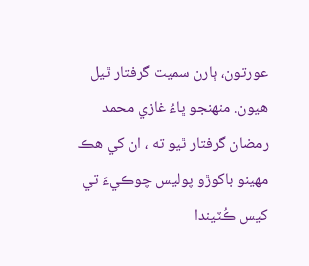عورتون، ٻارن سميت گرفتار ٿيل هيون. منھنجو ڀاءُ غازي محمد رمضان گرفتار ٿيو ته ، ان کي هڪ مھينو باکوڙو پوليس چوڪيءَ تي کيس ڪُٽيندا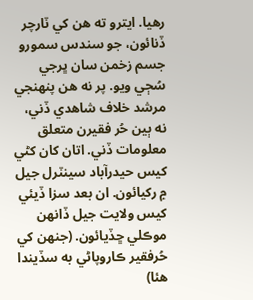رهيا. ايترو ته هن کي ٽارچر ڏنائون، جو سندس سمورو جسم زخمن سان ڀرجي سُڄي ويو. پر نه هن پنھنجي مرشد خلاف شاهدي ڏني، نه ٻين حُر فقيرن متعلق معلومات ڏني. اتان کان کڻي کيس حيدرآباد سينٽرل جيل ۾ رکيائون. ان بعد سزا ڏيئي کيس ولايت جيل ڏانھن موڪلي ڇڏيائون. (جنھن کي حُرفقير ڪاروپاڻي به سڏيندا هئا)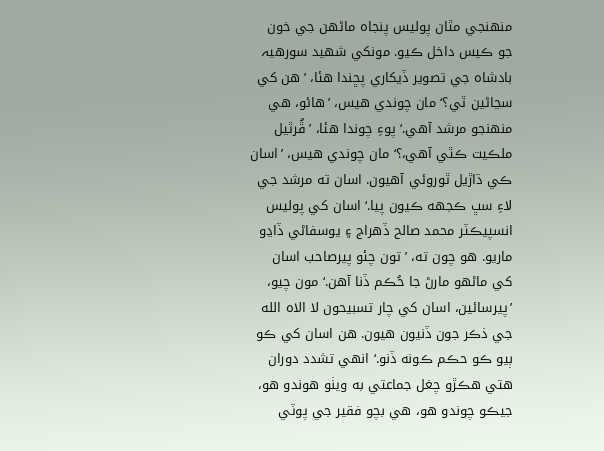منھنجي مٿان پوليس پنجاه ماڻهن جي خون جو ڪيس داخل ڪيو. مونکي شھيد سورهيہ بادشاه جي تصوير ڏيکاري پڇندا هئا، ’هن کي سڃاڻين ٿي؟‘ مان چوندي هيس، ’هائو، هي منھنجو مرشد آهي.‘ پوءِ چوندا هئا، ’ڦُرٿيل ملڪيت ڪٿي آهي،؟‘ مان چوندي هيس، ’اسان ڪي ڌاڙيل ٿوروئي آهيون. اسان ته مرشد جي لاءِ سڀ ڪجهه ڪيون پيا.‘ اسان کي پوليس انسپيڪٽر محمد صالح ڏهراج ۽ يوسفاڻي ڏاڍو ماريو. هو چون ته، ’تون چئو پيرصاحب اسان کي ماڻهو مارڻ جا حُڪم ڏنا آهن.‘ مون چيو، ’پيرسائين، اسان کي چار تسبيحون لا الاه الله جي ذڪر جون ڏنيون هيون. هن اسان کي ڪو ٻيو ڪو حڪم ڪونه ڏنو.‘ انهي تشدد دوران هتي هڪڙو چغل جماعتي به ويٺو هوندو هو، جيڪو چوندو هو، هي بچو فقير جي پوٽي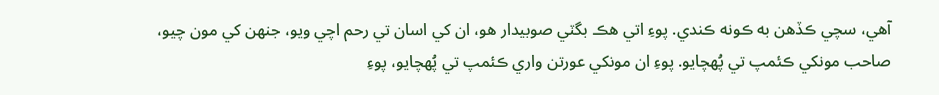آهي، سچي ڪڏهن به ڪونه ڪندي. پوءِ اتي هڪ بگٽي صوبيدار هو، ان کي اسان تي رحم اچي ويو، جنھن کي مون چيو، صاحب مونکي ڪئمپ تي پُھچايو. پوءِ ان مونکي عورتن واري ڪئمپ تي پُھچايو، پوءِ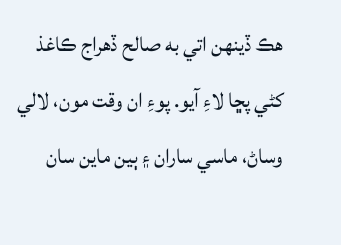هڪ ڏينھن اتي به صالح ڏهراج ڪاغذ کڻي پڇا لاءِ آيو. پوءِ ان وقت مون، لالي وساڻ، ماسي ساران ۽ ٻين ماين سان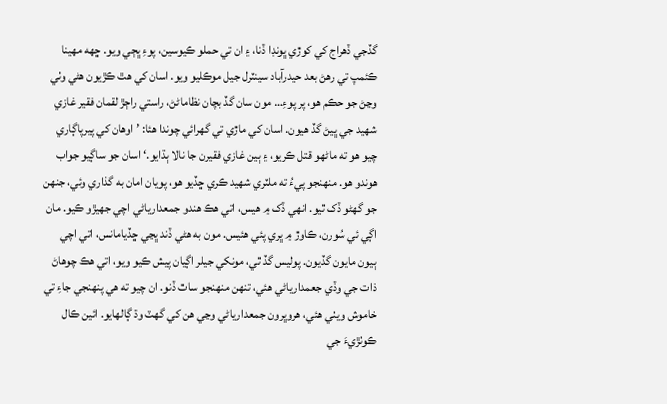گڏجي ڏهراج کي کوڙي ڀونڊا ڏنا، ۽ ان تي حملو ڪيوسين، پوءِ ڀڄي ويو. ڇھه مهينا ڪئمپ تي رهڻ بعد حيدرآباد سينٽرل جيل موڪليو ويو. اسان کي هٿ ڪڙيون هڻي وٺي وڃڻ جو حڪم هو، پر پوءِ… مون سان گڏ بچان نظاماڻڻ، راستي راڄڙ لقمان فقير غازي شهيد جي ڀيڻ گڏ هيون. اسان کي ماڙي تي گهرائي چوندا هئا: ’اوهان کي پيرپاڳاري چيو هو ته ماڻهو قتل ڪريو، ۽ ٻين غازي فقيرن جا نالا ٻڌايو.‘ اسان جو ساڳيو جواب هوندو هو. منھنجو پيءُ ته ملٽري شھيد ڪري ڇڏيو هو، پويان امان به گذاري وئي، جنھن جو گهڻو ڏک ٿيو. انهي ڏک ۾ هيس، اتي هڪ هندو جمعدارياڻي اچي جهيڙو ڪيو. مان اڳي ئي سُورن، ڪاوڙ ۾ ڀري پئي هئيس. مون به هڻي ڏند ڀڃي ڇڏيامانس، اتي اچي ٻيون مايون گڏيون. پوليس گڏ ٿي، مونکي جيلر اڳيان پيش ڪيو ويو، اتي هڪ چوهاڻ ذات جي وڏي جعمدارياڻي هئي، تنھن منھنجو ساٿ ڏنو. ان چيو ته هي پنھنجي جاءِ تي خاموش ويٺي هئي، هروڀرون جمعدارياڻي وڃي هن کي گهٽ وڌ ڳالهايو. ائين ڪال ڪوٺڙيءَ جي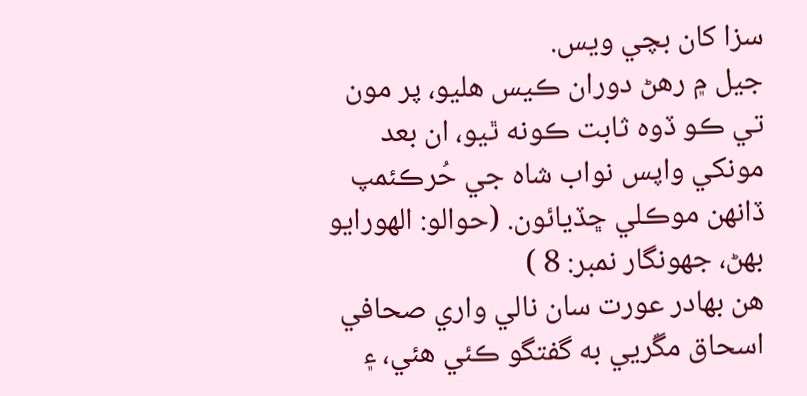سزا کان بچي ويس.
جيل ۾ رهڻ دوران ڪيس هليو، پر مون تي ڪو ڏوه ثابت ڪونه ٿيو، ان بعد مونکي واپس نواب شاه جي حُرڪئمپ ڏانھن موڪلي ڇڏيائون. (حوالو: الھورايو بھڻ، جهونگار نمبر: 8 )
هن بھادر عورت سان نالي واري صحافي اسحاق مڱريي به گفتگو ڪئي هئي، ۽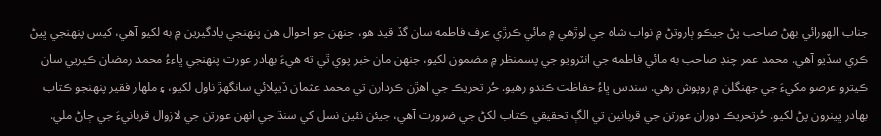جناب الهورائي بھڻ صاحب پڻ جيڪو ٻاروتڻ ۾ نواب شاه جي لوڙهي ۾ مائي ڪرڙي عرف فاطمه سان گڏ قيد هو، جنھن جو احوال هن پنھنجي يادگيرين ۾ به لکيو آهي، کيس پنھنجي ڀيڻ ڪري سڏيو آهي. محمد عمر چنڊ صاحب به مائي فاطمه جي انٽرويو جي پسمنظر ۾ مضمون لکيو، جنھن مان خبر پوي ٿي ته هيءَ بهادر عورت پنھنجي ڀاءءُ محمد رمضان ڪيريي سان ڪيترو عرصو مکيءَ جي جهنگلن ۾ روپوش رهي. سندس ڀاءُ حفاظت ڪندو رهيو. حُر تحريڪ جي اهڙن ڪردارن تي محمد عثمان ڏيپلائي سانگهڙ ناول لکيو، ۽ ملهار فقير پنھنجو ڪتاب بھادر ڀينرون پڻ لکيو. حُرتحريڪ دوران عورتن جي قربانين تي الڳ تحقيقي ڪتاب لکڻ جي ضرورت آهي، جيئن نئين نسل کي سنڌ جي انهن عورتن جي لازوال قربانيءَ جي ڄاڻ ملي.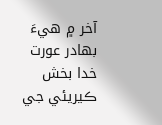آخر ۾ هيءَ بهادر عورت خدا بخش ڪيريئي جي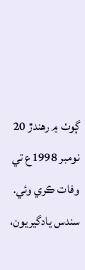ڳوٺ ۾ رهندڙ 20 نومبر 1998ع تي وفات ڪري وئي. سندس يادگيريون،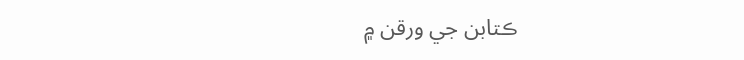ڪتابن جي ورقن ۾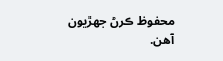محفوظ ڪرڻ جھڙيون آهن.